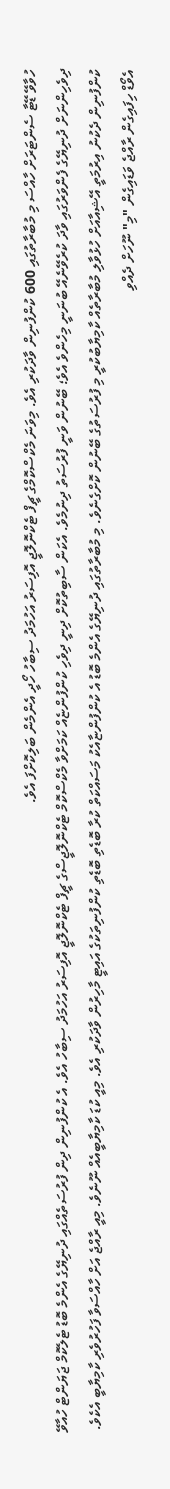ހުވާވޭ ޑޭޓާ ސެންޓަރަށް ހާއްސަ މި މުބާރާތުގައި 600 ކުންފުނިން ވާދަކުރި އެވެ. މިވަނަ މެކްސްކޮމްގެ ޗީފް ޓެކްނޮލޮޖީ އޮފިސަރު އަހުމަދު ސިބާހު ހޯދީ އެންމެން ބަލިކޮށްފަ އެވެ.
ދިވެހިންނަށް ދުނިޔޭގެ ފެންވަރުގައި ވާދަ ކުރެވޭނެއޭ ބުނަނީ މިހެންވެ އެވެ؛ ބޭނުން ވަނީ ފުރުސަތު ދިނުމެވެ. އެކަން ސާބިތުކޮށް ދިނީ ދިވެހި ކުންފުންޏެއް ކަމަށްވާ މެކްސްކޮމް ޓެކްނޮލޮޖީސްގެ ޗީފް ޓެކްނޮލޮޖީ އޮފިސަރު އަހުމަދު ސިބާހު އެވެ. އެ ކުންފުނިން ދިން ފުރުސަތެއްގައި ދުނިޔޭގެ އެންމެ ބޮޑު ޓެލެކޮމް ޖަޔަންޓް ހުއާވޭ ކުންފުނިން ދެކުނު އިރުމަތީ އޭޝިއާއަށް ހުޅުވާލި މުބާރާތެއް ކާމިޔާބުކުރީ މި ފުރުސަތުގެ ބޭނުން ކޮށްގެނެވެ. މި މުބާރާތުގައި ދުނިޔޭގެ އެންމެ ބޮޑު އެ ކުންފުންޏާއެކު މަސައްކަތް ކުރާ ބޮޑެތި ބޮޑެތި ކުންފުނިތަކުގެ އައިޓީ މާހިރުން ވާދަކުރި އެވެ. މިއީ ކުޑަ ކާމިޔާބީއެއް ނޫނެވެ. މިއީ ރާއްޖެ އަށް ހާއްސަވާ ފަހުރުވެރި ކާމިޔާބީ އެކެވެ.
އެވޯޑް ހިފައިގެން ރާއްޖެ ވަޑައިގެން "މި" ނޫހަށް ދެއްވި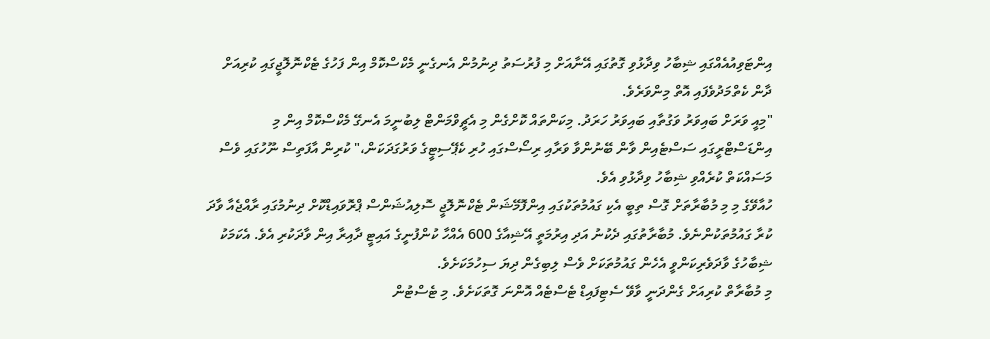އިންޓަވިއުއެއްގައި ޝިބާހު ވިދާޅުވި ގޮތުގައި އޭނާއަށް މި ފުރުސަތު ދިނުމުން އެނގެނީ މެކްސްކޮމް އިން ފަހުގެ ޓެކްނޮލޮޖީގައި ކުރިއަށް ދާން ކެތްމަދުވެފައި އޮތް މިންވަރެވެ.
"މިއީ ވަރަށް ބައިވަރު ވަގުތާއި ބައިވަރު ހަރަދު. މިކަންތައް ކޮށްގެން މި އެޗީވްމަންޓް ލިބުނީމަ އެނގޭ މެކްސްކޮމް އިން މި އިންޑަސްޓްރީގައި ސަސްޓެއިން ވާން ބޭނުންވާ ވަރާއި ރިސޯސްގައި ހުރި ކެޕޭސިޓީގެ ވަރުގަދަކަން،" ކުރިން އާފަތިސް ނޫހުގައި ވެސް މަސައްކަތް ކުރެއްވި ޝިބާހު ވިދާޅުވި އެވެ.
ހުއާވޭގެ މި މި މުބާރާތަށް ގޮސް ތިބީ އެކި ގައުމުތަކުގައި އިންފޮމޭޝަން ޓެކްނޮލޮޖީ ސޮލިއުޝަންސް ޕްރޮވައިޑްކޮށް ދިނުމުގައި ރާއްޖެއާ ވާދަ ކުރާ ގައުމުތަކުންނެވެ. މުބާރާތުގައި ދެކުނު އަދި އިރުމަތީ އޭޝިއާގެ 600 އެއްހާ ކުންފުނީގެ އައިޓީ ދާއިރާ އިން ވާދަކުރި އެވެ. އެކަމަކު ޝިބާހުގެ ވާދަވެރިކަންވީ އެހެން ގައުމުތަކަށް ވެސް ލިބިގެން ދިޔަ ސިހުމަކަށެވެ.
މި މުބާރާތް ކުރިއަށް ގެންދަނީ ވާވޭ ސެޓިފައިޑް ޓެސްޓެއް އޮންނަ ގޮތަކަށެވެ. މި ޓެސްޓުން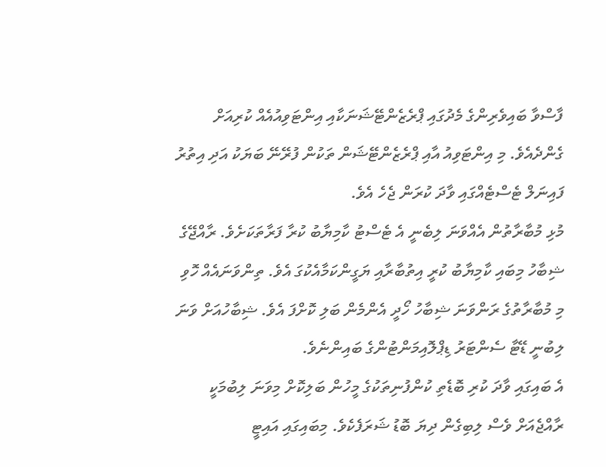ފާސްވާ ބައިވެރިންގެ މެދުގައި ޕްރެޒެންޓޭޝަނަކާއި އިންޓަވިއުއެއް ކުރިއަށް ގެންދެއެވެ. މި އިންޓަވިއު އާއި ޕްރެޒެންޓޭޝަން ތަކުން ފުރޭނޭ ބަޔަކު އަދި އިތުރު ފައިނަލް ޓެސްޓެއްގައި ވާދަ ކުރަން ޖެހެ އެވެ.
މުޅި މުބާރާތުން އެއްވަނަ ލިބެނީ އެ ޓެސްޓު ކާމިޔާބު ކުރާ ފަރާތަކަށެވެ. ރާއްޖޭގެ ޝިބާހު މިބައި ކާމިޔާބު ކުރީ އިތުބާރާއި ޔަގީންކަމާއެކުގަ އެވެ. ތިންވަނައެއް ހޮވި މި މުބާރާތުގެ ރަންވަނަ ޝިބާހު ހޯދީ އެންމެން ބަލި ކޮށްފަ އެވެ. ޝިބާހުއަށް ވަނަ ލިބުނީ ޑޭޓާ ސެންޓަރު ޑިޕްލޮއިމަންޓުންގެ ބައިންނެވެ.
އެ ބައިގައި ވާދަ ކުރި ބޮޑެތި ކުންފުނިތަކުގެ މީހުން ބަލިކޮށް މިވަނަ ލިބުމަކީ ރާއްޖެއަށް ވެސް ލިބިގެން ދިޔަ ބޮޑު ޝަރަފެކެވެ. މިބައިގައި އައިޓީ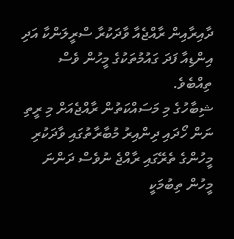ދާއިރާއިން ރާއްޖެއާ ވާދަކުރާ ސްރީލަންކާ އަދި އިންޑިއާ ފަދަ ގައުމުތަކުގެ މީހުން ވެސް ތިއްބެވެ.
ޝިބާހުގެ މި މަސައްކަތުން ރާއްޖެއަށް މި ރީތި ނަން ހޯދައި ދިންއިރު މުބާރާތުގައި ވާދަކުރި މީހުންގެ ތެރޭގައި ރާއްޖެ ނުވެސް ދަންނަ މީހުން ތިބުމަކީ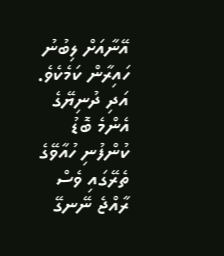އޭނާއަށް ލިބުނު ހައިރާން ކަމެކެވެ. އަދި ދުނިޔޭގެ އެންމެ ބޮޑު ކުންފުނި ހުއާވޭގެ ތެރޭގައި ވެސް ރާއްޖެ ނޭނގޭ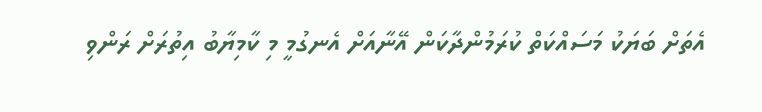އެތަށް ބަޔަކު މަސައްކަތް ކުރަމުންދާކަން އޭނާއަށް އެނގުމީ މި ކާމިޔާބު އިތުރަށް ރަންވި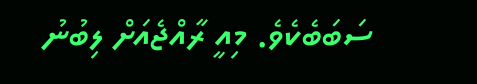ސަބަބެކެވެ. މިއީ ރާއްޖެއަށް ލިބުނު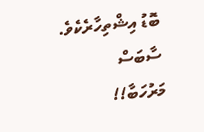ބޮޑު އިޝްތިހާރެކެވެ.
ސާބަސް
މަރުހަބާ!!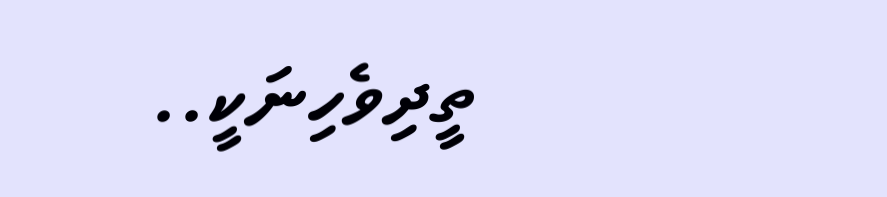ތީދިވެހިނަކީ..